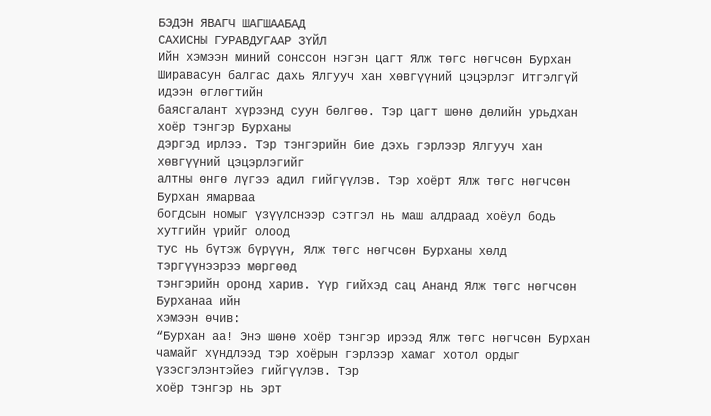БЭДЭН ЯВАГЧ ШАГШААБАД
САХИСНЫ ГУРАВДУГААР ЗҮЙЛ
Ийн хэмээн миний сонссон нэгэн цагт Ялж төгс нөгчсөн Бурхан
Ширавасун балгас дахь Ялгууч хан хөвгүүний цэцэрлэг Итгэлгүй идээн өглөгтийн
баясгалант хүрээнд суун бөлгөө. Тэр цагт шөнө дөлийн урьдхан хоёр тэнгэр Бурханы
дэргэд ирлээ. Тэр тэнгэрийн бие дэхь гэрлээр Ялгууч хан хөвгүүний цэцэрлэгийг
алтны өнгө лүгээ адил гийгүүлэв. Тэр хоёрт Ялж төгс нөгчсөн Бурхан ямарваа
богдсын номыг үзүүлснээр сэтгэл нь маш алдраад хоёул бодь хутгийн үрийг олоод
тус нь бүтэж бүрүүн, Ялж төгс нөгчсөн Бурханы хөлд тэргүүнээрээ мөргөөд
тэнгэрийн оронд харив. Үүр гийхэд сац Ананд Ялж төгс нөгчсөн Бурханаа ийн
хэмээн өчив:
“Бурхан аа! Энэ шөнө хоёр тэнгэр ирээд Ялж төгс нөгчсөн Бурхан
чамайг хүндлээд тэр хоёрын гэрлээр хамаг хотол ордыг үзэсгэлэнтэйеэ гийгүүлэв. Тэр
хоёр тэнгэр нь эрт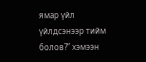ямар үйл үйлдсэнээр тийм болов?” хэмээн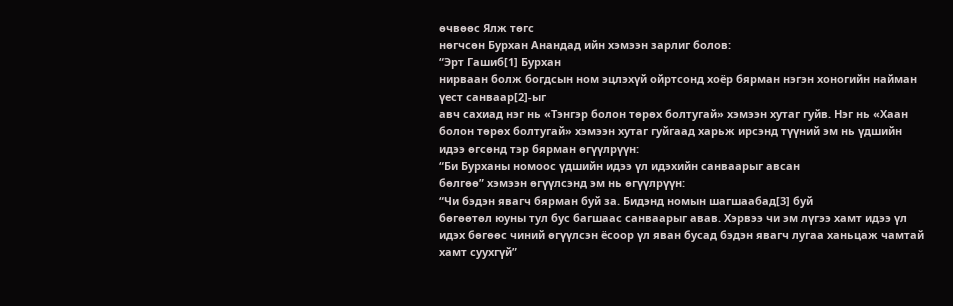өчвөөс Ялж төгс
нөгчсөн Бурхан Анандад ийн хэмээн зарлиг болов:
“Эрт Гашиб[1] Бурхан
нирваан болж богдсын ном эцлэхүй ойртсонд хоёр бярман нэгэн хоногийн найман
үест санваар[2]-ыг
авч сахиад нэг нь «Тэнгэр болон төрөх болтугай» хэмээн хутаг гуйв. Нэг нь «Хаан
болон төрөх болтугай» хэмээн хутаг гуйгаад харьж ирсэнд түүний эм нь үдшийн
идээ өгсөнд тэр бярман өгүүлрүүн:
“Би Бурханы номоос үдшийн идээ үл идэхийн санваарыг авсан
бөлгөө” хэмээн өгүүлсэнд эм нь өгүүлрүүн:
“Чи бэдэн явагч бярман буй за. Бидэнд номын шагшаабад[3] буй
бөгөөтөл юуны тул бус багшаас санваарыг авав. Хэрвээ чи эм лүгээ хамт идээ үл
идэх бөгөөс чиний өгүүлсэн ёсоор үл яван бусад бэдэн явагч лугаа ханьцаж чамтай
хамт суухгүй”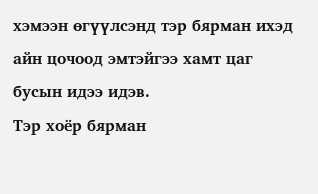хэмээн өгүүлсэнд тэр бярман ихэд айн цочоод эмтэйгээ хамт цаг
бусын идээ идэв.
Тэр хоёр бярман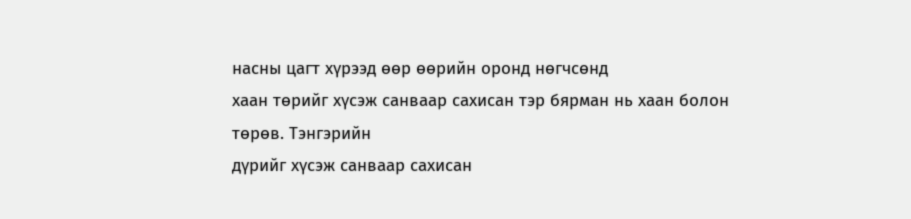насны цагт хүрээд өөр өөрийн оронд нөгчсөнд
хаан төрийг хүсэж санваар сахисан тэр бярман нь хаан болон төрөв. Тэнгэрийн
дүрийг хүсэж санваар сахисан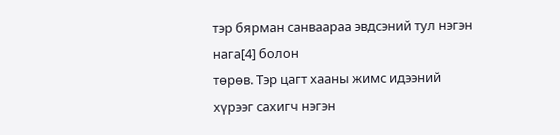тэр бярман санваараа эвдсэний тул нэгэн нага[4] болон
төрөв. Тэр цагт хааны жимс идээний хүрээг сахигч нэгэн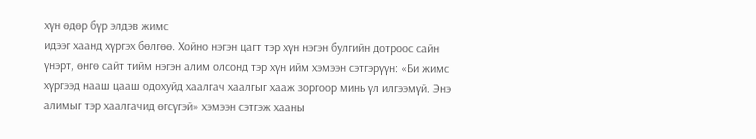хүн өдөр бүр элдэв жимс
идээг хаанд хүргэх бөлгөө. Хойно нэгэн цагт тэр хүн нэгэн булгийн дотроос сайн
үнэрт, өнгө сайт тийм нэгэн алим олсонд тэр хүн ийм хэмээн сэтгэрүүн: «Би жимс
хүргээд нааш цааш одохуйд хаалгач хаалгыг хааж зоргоор минь үл илгээмүй. Энэ
алимыг тэр хаалгачид өгсүгэй» хэмээн сэтгэж хааны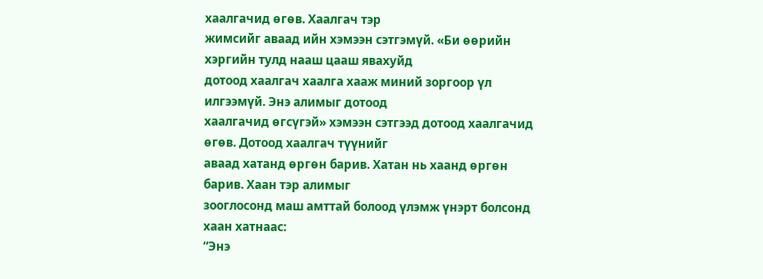хаалгачид өгөв. Хаалгач тэр
жимсийг аваад ийн хэмээн сэтгэмүй. «Би өөрийн хэргийн тулд нааш цааш явахуйд
дотоод хаалгач хаалга хааж миний зоргоор үл илгээмүй. Энэ алимыг дотоод
хаалгачид өгсүгэй» хэмээн сэтгээд дотоод хаалгачид өгөв. Дотоод хаалгач түүнийг
аваад хатанд өргөн барив. Хатан нь хаанд өргөн барив. Хаан тэр алимыг
зооглосонд маш амттай болоод үлэмж үнэрт болсонд хаан хатнаас:
“Энэ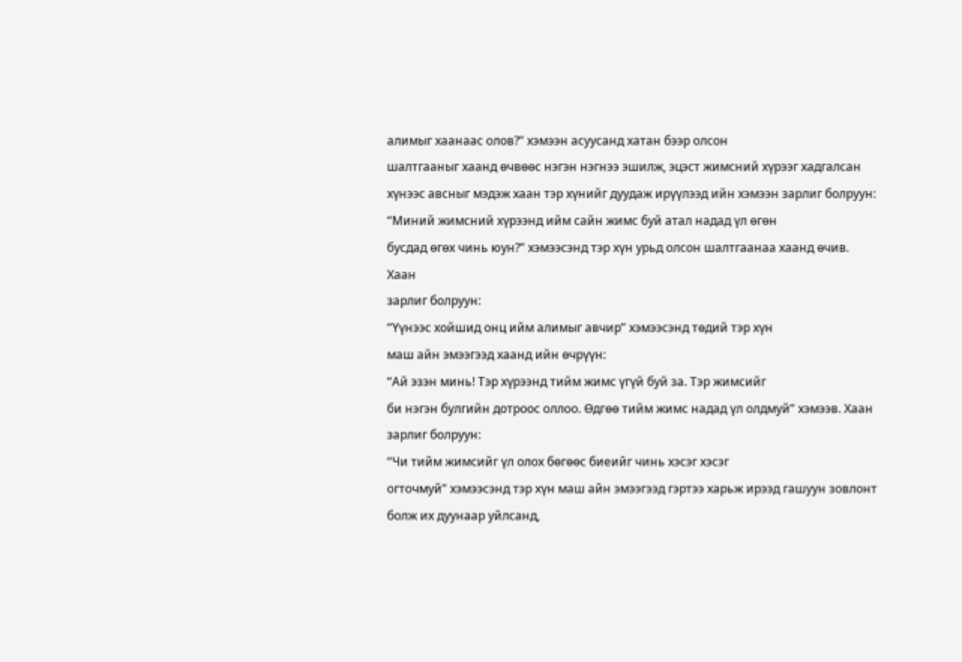алимыг хаанаас олов?” хэмээн асуусанд хатан бээр олсон
шалтгааныг хаанд өчвөөс нэгэн нэгнээ эшилж, эцэст жимсний хүрээг хадгалсан
хүнээс авсныг мэдэж хаан тэр хүнийг дуудаж ирүүлээд ийн хэмээн зарлиг болруун:
“Миний жимсний хүрээнд ийм сайн жимс буй атал надад үл өгөн
бусдад өгөх чинь юун?” хэмээсэнд тэр хүн урьд олсон шалтгаанаа хаанд өчив. Хаан
зарлиг болруун:
“Үүнээс хойшид онц ийм алимыг авчир” хэмээсэнд төдий тэр хүн
маш айн эмээгээд хаанд ийн өчрүүн:
“Ай эзэн минь! Тэр хүрээнд тийм жимс үгүй буй за. Тэр жимсийг
би нэгэн булгийн дотроос оллоо. Өдгөө тийм жимс надад үл олдмуй” хэмээв. Хаан
зарлиг болруун:
“Чи тийм жимсийг үл олох бөгөөс биеийг чинь хэсэг хэсэг
огточмуй” хэмээсэнд тэр хүн маш айн эмээгээд гэртээ харьж ирээд гашуун зовлонт
болж их дуунаар уйлсанд,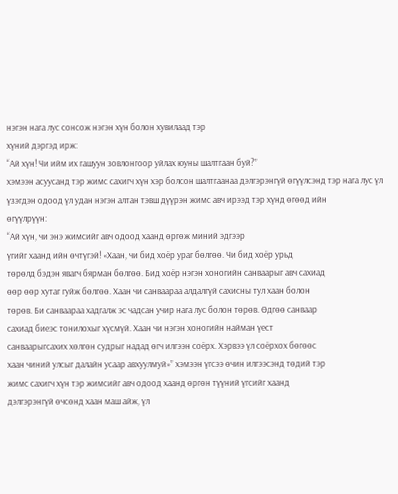нэгэн нага лус сонсож нэгэн хүн болон хувилаад тэр
хүний дэргэд ирж:
“Ай хүн! Чи ийм их гашуун зовлонгоор уйлах юуны шалтгаан буй?”
хэмээн асуусанд тэр жимс сахигч хүн хэр болсон шалтгаанаа дэлгэрэнгүй өгүүлсэнд тэр нага лус үл
үзэгдэн одоод үл удан нэгэн алтан тэвш дүүрэн жимс авч ирээд тэр хүнд өгөөд ийн
өгүүлрүүн:
“Ай хүн, чи энэ жимсийг авч одоод хаанд өргөж миний эдгээр
үгийг хаанд ийн өчтүгэй! «Хаан, чи бид хоёр ураг бөлгөө. Чи бид хоёр урьд
төрөлд бэдэн явагч бярман бөлгөө. Бид хоёр нэгэн хоногийн санваарыг авч сахиад
өөр өөр хутаг гуйж бөлгөө. Хаан чи санваараа алдалгүй сахисны тул хаан болон
төрөв. Би санваараа хадгалж эс чадсан учир нага лус болон төрөв. Өдгөө санваар
сахиад биеэс тонилохыг хүсмүй. Хаан чи нэгэн хоногийн найман үест
санваарыгсахих хөлгөн судрыг надад өгч илгээн соёрх. Хэрвээ үл соёрхох бөгөөс
хаан чиний улсыг далайн усаар авхуулмуй»” хэмээн үгсээ өчин илгээсэнд төдий тэр
жимс сахигч хүн тэр жимсийг авч одоод хаанд өргөн түүний үгсийг хаанд
дэлгэрэнгүй өчсөнд хаан маш айж, үл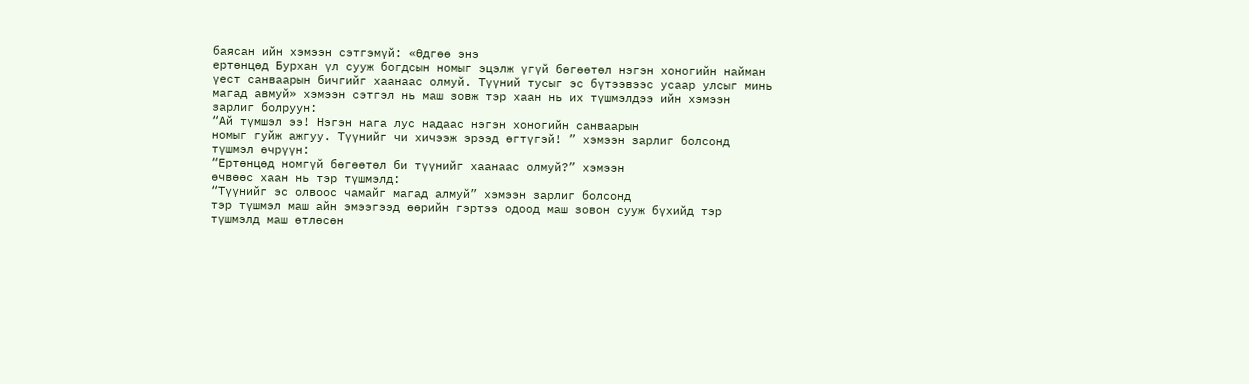баясан ийн хэмээн сэтгэмүй: «Өдгөө энэ
ертөнцөд Бурхан үл сууж богдсын номыг эцэлж үгүй бөгөөтөл нэгэн хоногийн найман
үест санваарын бичгийг хаанаас олмуй. Түүний тусыг эс бүтээвээс усаар улсыг минь
магад авмуй» хэмээн сэтгэл нь маш зовж тэр хаан нь их түшмэлдээ ийн хэмээн
зарлиг болруун:
“Ай түмшэл ээ! Нэгэн нага лус надаас нэгэн хоногийн санваарын
номыг гуйж ажгуу. Түүнийг чи хичээж эрээд өгтүгэй! ” хэмээн зарлиг болсонд
түшмэл өчрүүн:
“Ертөнцөд номгүй бөгөөтөл би түүнийг хаанаас олмуй?” хэмээн
өчвөөс хаан нь тэр түшмэлд:
“Түүнийг эс олвоос чамайг магад алмуй” хэмээн зарлиг болсонд
тэр түшмэл маш айн эмээгээд өөрийн гэртээ одоод маш зовон сууж бүхийд тэр
түшмэлд маш өтлөсөн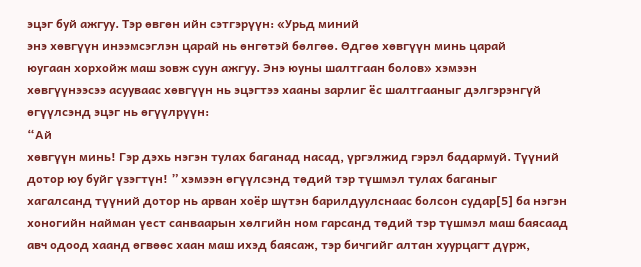эцэг буй ажгуу. Тэр өвгөн ийн сэтгэрүүн: «Урьд миний
энэ хөвгүүн инээмсэглэн царай нь өнгөтэй бөлгөө. Өдгөө хөвгүүн минь царай
юугаан хорхойж маш зовж суун ажгуу. Энэ юуны шалтгаан болов» хэмээн
хөвгүүнээсээ асууваас хөвгүүн нь эцэгтээ хааны зарлиг ёс шалтгааныг дэлгэрэнгүй
өгүүлсэнд эцэг нь өгүүлрүүн:
“Ай
хөвгүүн минь! Гэр дэхь нэгэн тулах баганад насад, үргэлжид гэрэл бадармуй. Түүний
дотор юу буйг үзэгтүн! ” хэмээн өгүүлсэнд төдий тэр түшмэл тулах баганыг
хагалсанд түүний дотор нь арван хоёр шүтэн барилдуулснаас болсон судар[5] ба нэгэн
хоногийн найман үест санваарын хөлгийн ном гарсанд төдий тэр түшмэл маш баясаад
авч одоод хаанд өгвөөс хаан маш ихэд баясаж, тэр бичгийг алтан хуурцагт дүрж,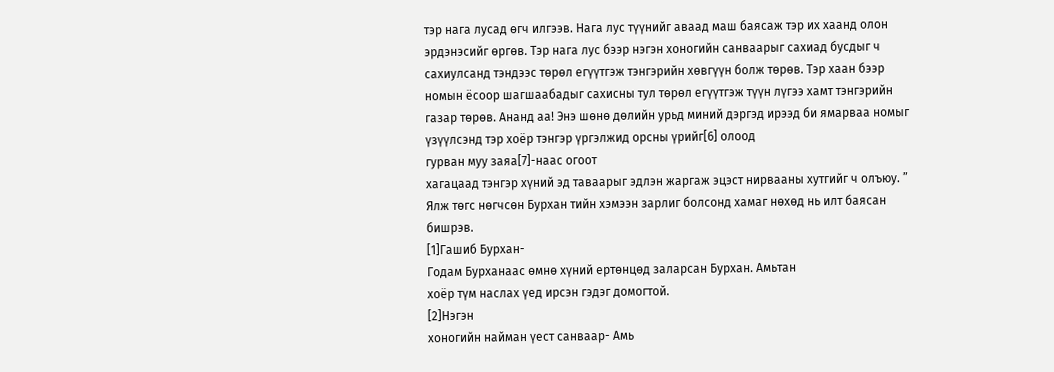тэр нага лусад өгч илгээв. Нага лус түүнийг аваад маш баясаж тэр их хаанд олон
эрдэнэсийг өргөв. Тэр нага лус бээр нэгэн хоногийн санваарыг сахиад бусдыг ч
сахиулсанд тэндээс төрөл егүүтгэж тэнгэрийн хөвгүүн болж төрөв. Тэр хаан бээр
номын ёсоор шагшаабадыг сахисны тул төрөл егүүтгэж түүн лүгээ хамт тэнгэрийн
газар төрөв. Ананд аа! Энэ шөнө дөлийн урьд миний дэргэд ирээд би ямарваа номыг
үзүүлсэнд тэр хоёр тэнгэр үргэлжид орсны үрийг[6] олоод
гурван муу заяа[7]-наас огоот
хагацаад тэнгэр хүний эд таваарыг эдлэн жаргаж эцэст нирвааны хутгийг ч олъюу. ”
Ялж төгс нөгчсөн Бурхан тийн хэмээн зарлиг болсонд хамаг нөхөд нь илт баясан
бишрэв.
[1]Гашиб Бурхан-
Годам Бурханаас өмнө хүний ертөнцөд заларсан Бурхан. Амьтан
хоёр түм наслах үед ирсэн гэдэг домогтой.
[2]Нэгэн
хоногийн найман үест санваар- Амь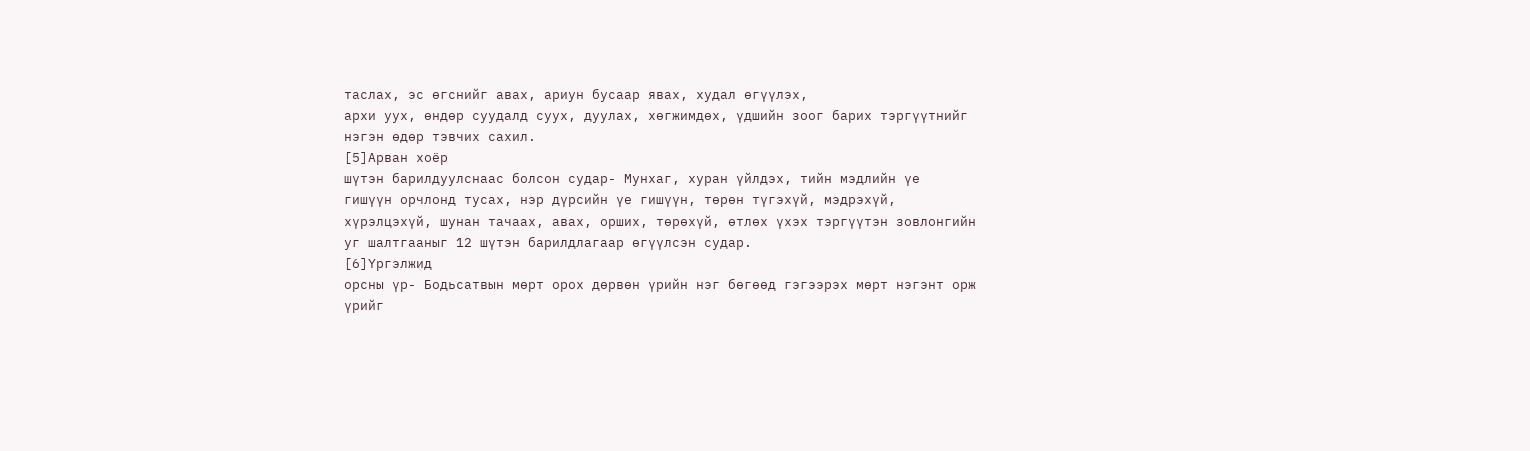таслах, эс өгснийг авах, ариун бусаар явах, худал өгүүлэх,
архи уух, өндөр суудалд суух, дуулах, хөгжимдөх, үдшийн зоог барих тэргүүтнийг
нэгэн өдөр тэвчих сахил.
[5]Арван хоёр
шүтэн барилдуулснаас болсон судар- Мунхаг, хуран үйлдэх, тийн мэдлийн үе
гишүүн орчлонд тусах, нэр дүрсийн үе гишүүн, төрөн түгэхүй, мэдрэхүй,
хүрэлцэхүй, шунан тачаах, авах, орших, төрөхүй, өтлөх үхэх тэргүүтэн зовлонгийн
уг шалтгааныг 12 шүтэн барилдлагаар өгүүлсэн судар.
[6]Үргэлжид
орсны үр- Бодьсатвын мөрт орох дөрвөн үрийн нэг бөгөөд гэгээрэх мөрт нэгэнт орж
үрийг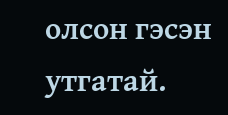олсон гэсэн утгатай.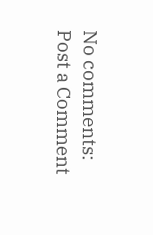No comments:
Post a Comment